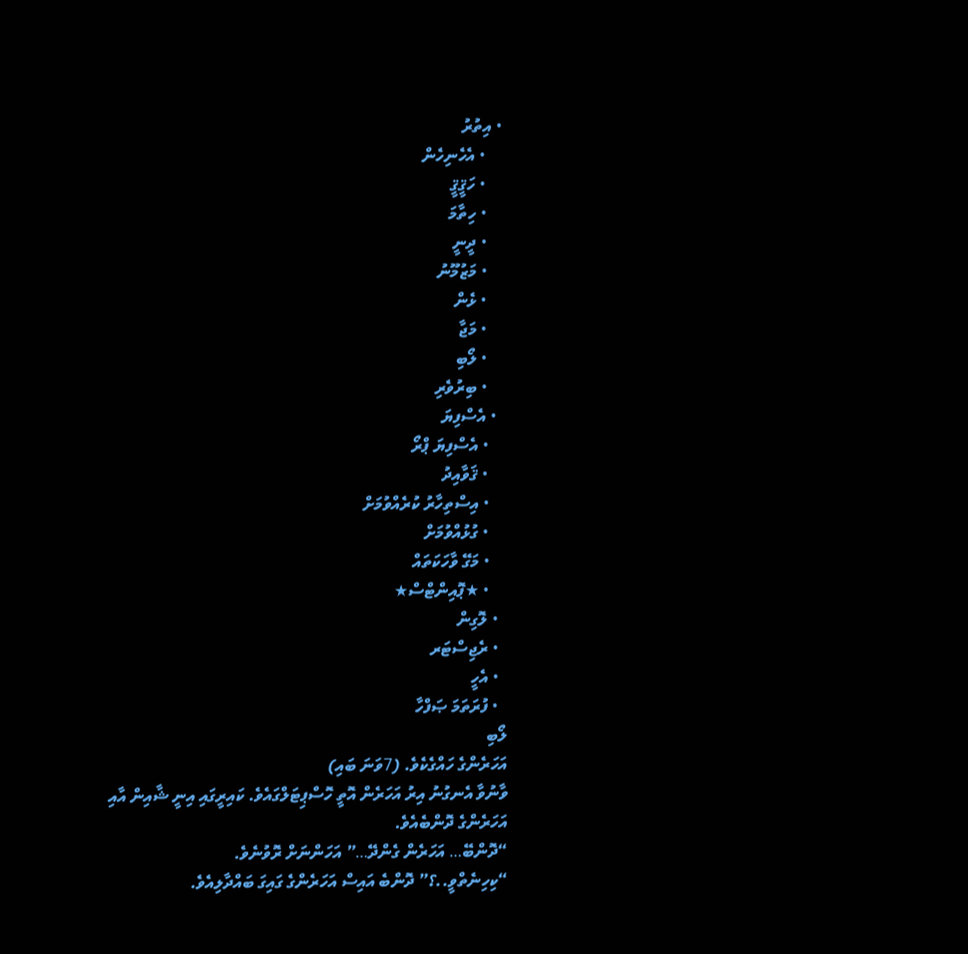• އިތުރު
    • އެހެނިހެން
    • ހަޤީޤީ
    • ހިތާމަ
    • ދީނީ
    • މަޒުމޫނު
    • ޅެން
    • މަޖާ
    • ލޯބި
    • ބިރުވެރި
  • އެސްފިޔަ
    • އެސްފިޔަ ޕްރޯ
    • ޤަވާއިދު
    • އިސްތިހާރު ކުރެއްވުމަށް
    • ގުޅުއްވުމަށް
    • މަގޭ ވާހަކަތައް
    • ★ޕޮއިންޓްސް★
  • ލޮގިން
  • ރެޖިސްޓަރ
  • އެހީ
  • ފުރަތަމަ ޞަފްހާ
ލޯބި
އަހަރެންގެ ހައްގެކެވެ. (7ވަނަ ބައި)
ވާނުވާ އެނގުނު އިރު އަހަރެން އޮތީ ހޮސްޕިޓަލްގައެވެ. ކައިރީގައި އިނީ ޝާއިން އާއި އަހަރެންގެ ދޮންބެއެވެ.
“ދޮންބޭ… އަހަރެން ގެންދޭ…” އަހަންނަށް ރޮވުނެވެ.
“ކިހިނެތްވީ..؟” ދޮންބެ އައިސް އަހަރެންގެ ގައިގަ ބައްދާލިއެވެ.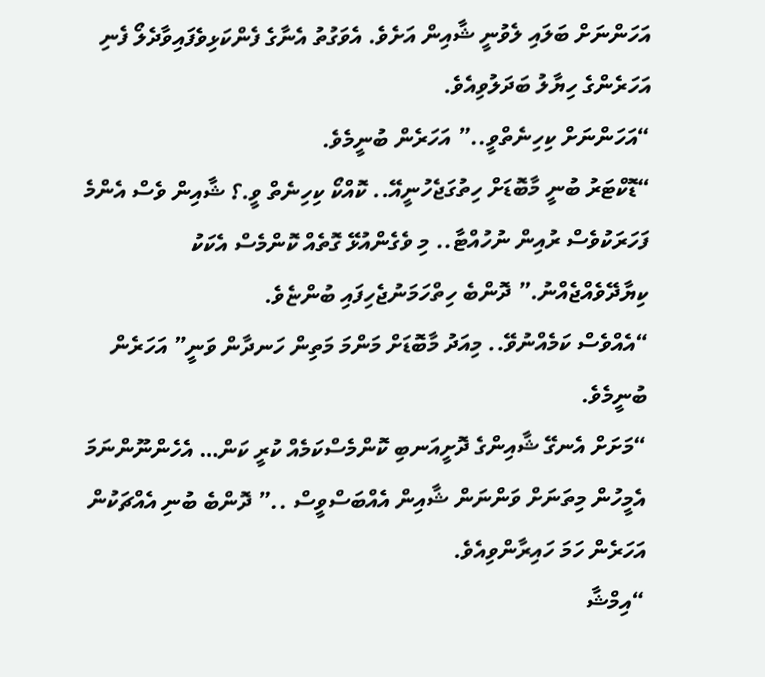އަހަންނަށް ބަލައި ލެވުނީ ޝާއިން އަށެވެ. އެވަގުތު އެނާގެ ފެންކަޅިވެފައިވާދެލޯ ފެނި އަހަރެންގެ ހިޔާލު ބަދަލުވިއެވެ.
“އަހަންނަށް ކިހިނެތްވީ..” އަހަރެން ބުނީމެވެ.
“ޑޮކްޓަރު ބުނީ މާބޮޑަށް ހިތުގަޖެހުނީއޭ.. ކޮއްކޯ ކިހިނެތް ވީ.؟ ޝާއިން ވެސް އެންމެ ފަހަރަކުވެސް ރުއިން ނުހުއްޓާ.. މި ވެގެންއުޅޭ ގޮތެއް ކޮންމެސް އެކަކު ކިޔާދޭވެއްޖެއްނު.” ދޮންބެ ހިތްހަމަނުޖެހިފައި ބުންޏެވެ.
“އެއްވެސް ކަމެއްނުވޭ.. މިއަދު މާބޮޑަށް މަންމަ މަތިން ހަނދާން ވަނީ” އަހަރެން ބުނީމެވެ.
“މަށަށް އެނގޭ ޝާއިންގެ ދޮށީއަނބި ކޮންމެސްކަމެއް ކުރީ ކަން… އެހެންނޫންނަމަ އެމީހުން މިތަނަށް ވަންނަން ޝާއިން އެއްބަސްވީސް ..” ދޮންބެ ބުނި އެއްޗަކުން އަހަރެން ހަމަ ހައިރާންވިއެވެ.
“އިމްޝާ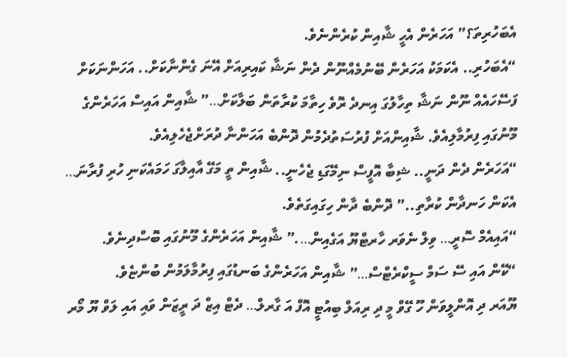އެބަހުރިތަ؟” އަހަރެން އެހީ ޝާއިން ކުރެންނެވެ.
“އެބަހުރި.. އެކަމަކު އަހަރެން ބޭނުމެއްނޫން ދެން ނަޝާ ކައިރިއަށް އޭނަ ގެންނާކަށް.. އަހަންނަކަށް ފަސޭހައެއް ނޫން ނަޝާ ތިހާލުގަ އިނދެ ރޮވެ ހިތާމަ ކުރާތަން ބަލާކަށް…” ޝާއިން އައިސް އަހަރެންގެ މޫނުގައި ފިރުމާލިއެވެ. ޝާއިންއަށް ފުރުސަތުދެމުން ދޮންބެ އަހަންނާ ދުރަށްޖެހެލިއެވެ.
“އަހަރެން ދެން ދަނީ.. ޝިބާ އޮފީސް ނިމޭގަޑި ޖެހެނީ.. ޝާއިން ތީ މަގޭ އާއިލާގަ ހަމައެކަނި ހުރި ފުރާނަ… އެކަން ހަނދާން ކުރާތި..” ދޮންބެ ދާން ހިގައިގަތެވެ.
“އައިއެމް ސޮރީ… ވިލް ނެވަރ ހާރޓްޔޫ އަގެއިން….” ޝާއިން އަހަރެންގެ މޫނުގައި ބޮސްދިނެވެ.
“ކޭން އައި ސޭ ސަމް ސީކްރެޓްސް…” ޝާއިން އަހަރެންގެ ބަނޑުގައި ފިރުމާލަމުން ބުންޏެވެ.
ޔޫއަރ ދި އޮންލީވަން ހޫ ގޭވް މީ ދި ރިއަލް ބިއުޓީ އޮފް އަ ގާރލް… ދެޓް އިޒް ދަ ރީޒަން ވައި އައި ލަވް ޔޫ މޯރ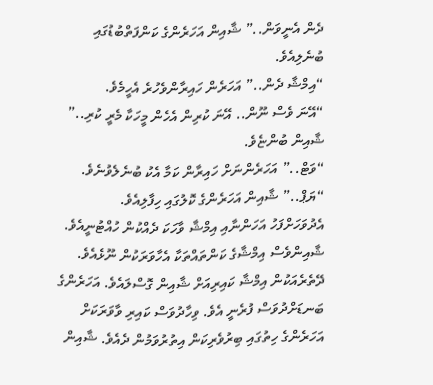ދެން އެނީވަން..” ޝާއިން އަހަރެންގެ ކަންފަތްބުޑުގައި ބުނެލިއެވެ.
“އިމްޝާ ދެން..” އަހަރެން ހައިރާންވެހުރެ އެހީމެވެ.
“އޭނަ ވެސް ނޫން.. އޭނަ ކުރިން އެހެން މީހަކާ މެރީ ކުރި..” ޝާއިން ބުންޏެވެ.
“ވަޓް..” އަހަރެންނަށް ހައިރާން ކަމާ އެކު ބުނެލެވުނެވެ.
“ޔަޕް..” ޝާއިން އަހަރެންގެ ކޮލުގައި ހިފާލިއެވެ.
އެދުވަހަށްފަހު އަހަންނާއި އިމްޝާ ވާހަކަ ދެއްކުން ހުއްޓުނީއެވެ. ޝާއިންވެސް އިމްޝާގެ ކަންތައްތަކާ އެހާވަރަކުން ނޫޅެއެވެ. ދޭތެރެއަކުން އިމްޝާ ކައިރިއަށް ޝާއިން ގޮސްލައެވެ. އަހަރެންގެ ބަނޑަށްދުވަސް ފުރެނީ އެވެ. ވިހާދުވަސް ކައިރި ވާވަރަކަށް އަހަރެންގެ ހިތުގައި ބިރުވެރިކަން އިތުރުވަމުން ދެއެވެ. ޝާއިން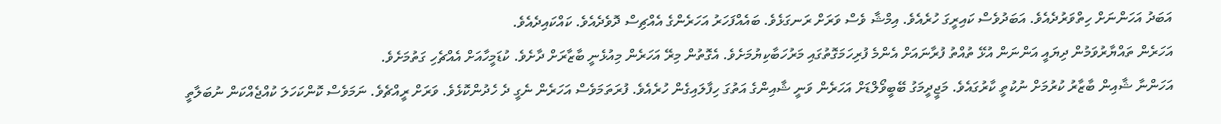އަބަދު އަހަންނަށް ހިތްވަރުދެއެވެ. އަބަދުވެސް ކައިރީގަ ހުރެއެވެ. އިމްޝާ ވެސް ވަރަށް ރަނގަޅެވެ. ބައެއްފަހަރު އަހަރެންގެ އެއްޗިސް ދޮވެދެއެވެ. ކައްކައިދެއެވެ.
އަހަރެން ތައްޔާރުވަމުން ދިޔައީ އަންނަން އުޅޭ ތުއްތު ފުރާނައަށް އެންމެ ފުރިހަމަގޮތުގައި މަރުހަބާކިޔުމަށެވެ. އެގޮތުން މިރޭ އަހަރެން މިއުޅެނީ ބާޒާރަށް ދާށެވެ. ކުޑަމީހާއަށް އެއްޗެހި ގަތުމަށެވެ.
އަހަންނާ ޝާއިން ބާޒާރު ކުރުމަށް ނުކުތީ ކާރުގައެވެ. މަޖީދީމަގު ބޭބީވޯލްޑަށް އަހަރެން ވަނީ ޝާއިންގެ އަތުގަ ހިފާލައިގެން ހުރެއެވެ. ފުރަތަމަވެސް އަހަރެން ނެގީ ދެ ހެދުންކޮޅެވެ. ވަރަށް ރީއްޗެވެ. ނަމަވެސް ކޮންކަހަލަ ކުއްޖެއްކަން ނުބަލާތީ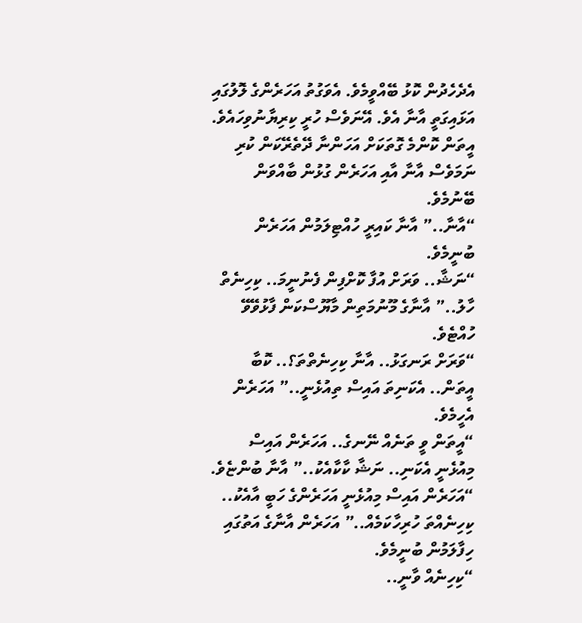އެދެހެދުން ކޮޅު ބޭއްވީމެވެ. އެވަގުތު އަހަރެންގެ ލޮލުގައި އަޅައިގަތީ އާނާ އެވެ. އޭނަވެސް ހުރީ ކިރިޔާނުވިހައެވެ. އީތަން ކޮންމެ ގޮތަކަށް އަހަންނާ ދޭތެރޭކަން ކުރި ނަމަވެސް އާނާ އާއި އަހަރެން ގުޅުން ބާއްވަން ބޭނުމެވެ.
“އާނާ..” އާނާ ކައިރީ ހުއްޓިލަމުން އަހަރެން ބުނީމެވެ.
“ނަޝާ.. ވަރަށް އުފާ ކޮށްފިން ފެނުނީމަ.. ކިހިނެތް ހާލު..” އާނާގެ މޫނުމަތިން މާޔޫސްކަން ފާޅުވޭވޭ ހުއްޓެވެ.
“ވަރަށް ރަނގަޅު.. އާނާ ކިހިނެތްތަ؟.. ކޮބާ އީތަން.. އެކަނިތަ އައިސް ތިއުޅެނީ..” އަހަރެން އެހީމެވެ.
“އީތަން ވީ ތަނެއް ނޭނގެ.. އަހަރެން އައިސް މިއުޅެނީ އެކަނި.. ނަޝާ ކާކާއެކު..” އާނާ ބުންޏެވެ.
“އަހަރެން އައިސް މިއުޅެނީ އަހަރެންގެ ހަބީ އާއެކު.. ކިހިނެއްތަ ހުރިހާކަމެއް..” އަހަރެން އާނާގެ އަތުގައި ހިފާލަމުން ބުނީމެވެ.
“ކިހިނެއް ވާނީ..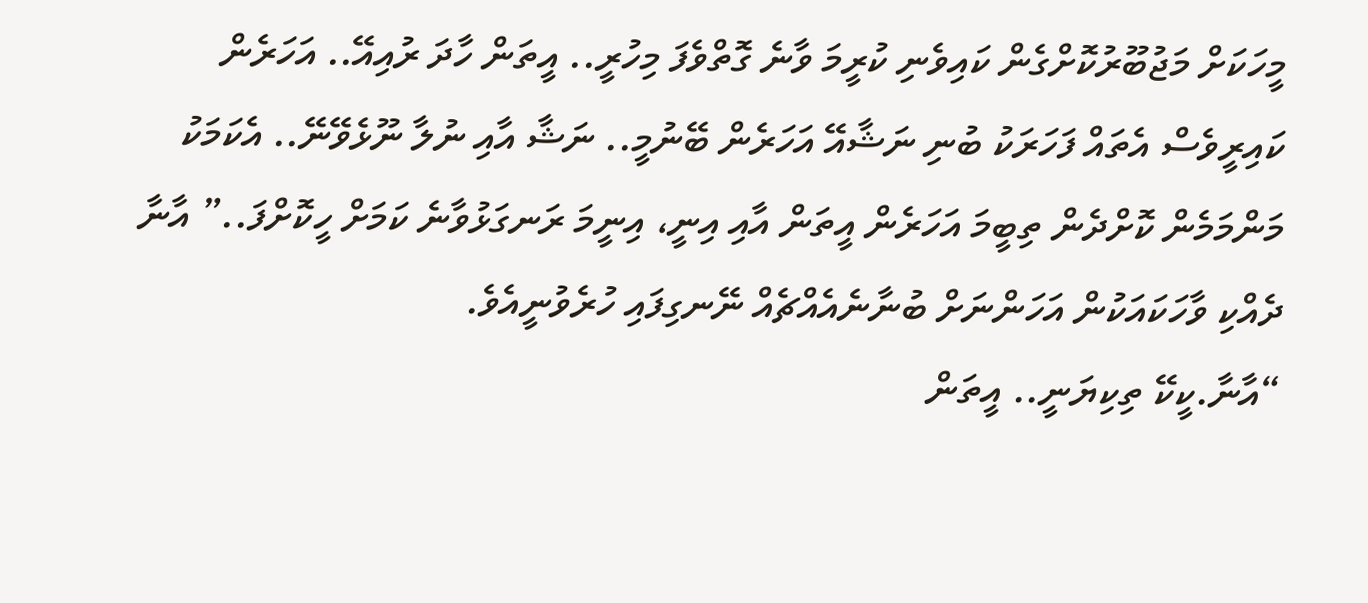މީހަކަށް މަޖުބޫރުކޮށްގެން ކައިވެނި ކުރީމަ ވާނެ ގޮތްވެފަ މިހުރީ.. އީތަން ހާދަ ރުއިއޭ.. އަހަރެން ކައިރީވެސް އެތައް ފަހަރަކު ބުނި ނަޝާއޭ އަހަރެން ބޭނުމީ.. ނަޝާ އާއި ނުލާ ނޫޅެވޭނޭ.. އެކަމަކު މަންމަމެން ކޮށްދެން ތިބީމަ އަހަރެން އީތަން އާއި އިނީ، އިނީމަ ރަނގަޅުވާނެ ކަމަށް ހީކޮށްފަ..” އާނާ ދެއްކި ވާހަކައަކުން އަހަންނަށް ބުނާނެއެއްޗެއް ނޭނގިފައި ހުރެވުނީއެވެ.
“އާނާ.ކީކޭ ތިކިޔަނީ.. އީތަން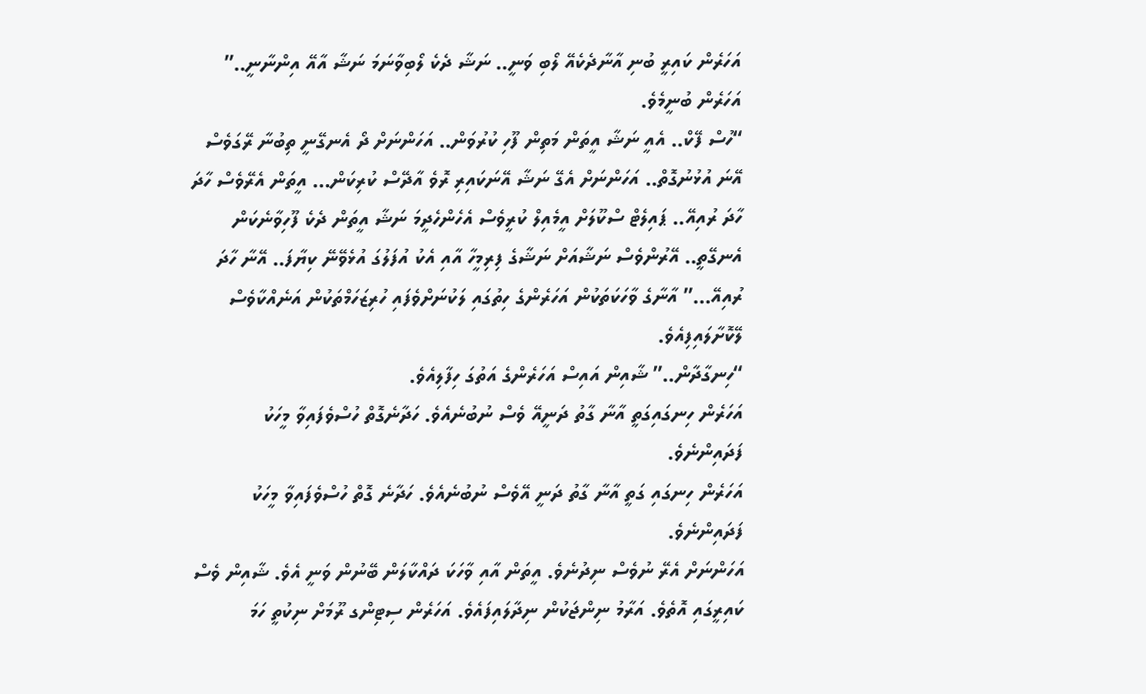އަހަރެން ކައިރީ ބުނި އާނާދެކެއޭ ލޯބި ވަނީ.. ނަޝާ ދެކެ ލޯބިވާނަމަ ނަޝާ އާއޭ އިންނާނީ..” އަހަރެން ބުނީމެވެ.
“ހުސް ފޭކް.. އެއީ ނަޝާ އީތަން މަތިން ފޫހި ކުރުވަން.. އަހަންނަށް ދޯ އެނގޭނީ ތިބުނާ ރޭގަވެސް އޭނަ އުޅުނުގޮތް.. އަހަންނަށް އެގޭ ނަޝާ އޭނަކައިރި ރޮވެ އާދޭސް ކުރިކަން… އީތަން އެރޭވެސް ހާދަ ހާދަ ރުއިއޭ.. ޕައިލެޓް ސްކޫލަށް އީމެއިލް ކުރީވެސް އެހެންހެދީމަ ނަޝާ އީތަން ދެކެ ފޫހިވާނެކަން އެނގޭތީ.. އޭރުންވެސް ނަޝާއަށް ނަޝާގެ ފިރިމީހާ އާއި އެކު އުފަލުގަ އުޅެވޭނޭ ކިޔާފަ.. އޭނާ ހާދަ ރުއިއޭ…” އާނާގެ ވާހަކަތަކުން އަހަރެންގެ ހިތުގައި ލަކުނަށްވެފައި ހުރިޒަހަމްތަކުން އަނެއްކާވެސް ލޭކޮށާލައިފިއެވެ.
“ހިނގާދާން..” ޝާއިން އައިސް އަހަރެންގެ އަތުގަ ހިފާލިއެވެ.
އަހަރެން ހިނގައިގަތީ އާނާ ގާތު ދަނީއޭ ވެސް ނުބުނެއެވެ. ހަދާނެގޮތް ހުސްވެފައިވާ މީހަކު ފަދައިންނެވެ.
އަހަރެން ހިނގައި ގަތީ އާނާ ގާތު ދަނީ އޭވެސް ނުބުނެއެވެ. ހަދާނެ ގޮތް ހުސްވެފައިވާ މީހަކު ފަދައިންނެވެ.
އަހަންނަށް އެރޭ ނުވެސް ނިދުނެވެ. އީތަން އާއި ވާހަކަ ދައްކާލަން ބޭނުން ވަނީ އެވެ. ޝާއިން ވެސް ކައިރީގައި އޮތެވެ. އަރާމު ނިންޖަކުން ނިދާލައިފައެވެ. އަހަރެން ސިޓިންގ ރޫމަށް ނިކުތީ ހަމަ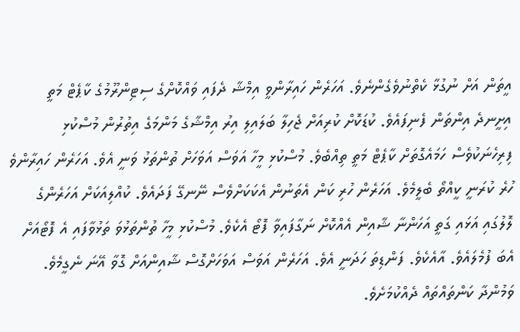އީތަން އަށް ނުގުޅާ ކެތްނުވެގެންނެވެ. އަހަރެން ހައިރާންވީ އިމްޝާ ދެފައި ވައްކޮށްގެ ސިޓިންރޫމުގެ ކާޕެޓް މަތީ އިށީނދެ އިންތަން ފެނިފައެވެ. ކުޑަކޮށް ކުރިއަށް ޖެހިލާ ބަލައިލި އިރު އިމްޝާގެ މަންމަގެ އިތުރުން މުސްކުޅި ފިރިހެނަކުވެސް ހަމައެގޮތަށް ކާޕެޓް މަތީ ތިއްބެވެ. މުސްކުޅި މީހާ އަވަސް އަވަހަށް ތުންތަޅު ވަނީ އެވެ. އަހަރެން ހައިރާންވެ ހުރެ ކުރަނީ ކީއްތޯ ބެލީމެވެ. އަހަރެން ހުރި ކަން އެތަނުން އެކަކަށްވެސް ނޭނގޭ ފަދައެވެ. ކުއްލިއަކަށް އަހަރެންގެ ލޮލުގައި އަޅައި ގަތީ އަހަންނާ ޝާއިން އެއްކޮށް ނަގާފައިވާ ފޮޓޯ އެކެވެ. މުސްކުޅި މީހާ ތުންތަޅުވަ ތަޅުވާފައި އެ ފޮޓޯއަށް އެބަ ފުމެލައެވެ. އާއެކެވެ. ފަންޑިތަ ހަދަނީ އެވެ. އަހަރެން އަވަސް އަވަހަށްގޮސް ޝާއިންއަށް ގޮވާ އޭނަ ނެގީމެވެ. ވަމުންދާ ކަންތައްތައް ދެއްކުމަށެވެ.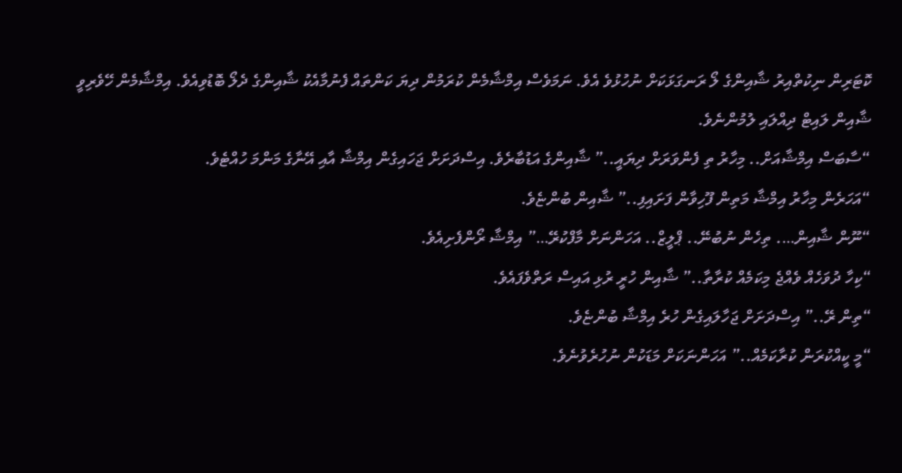ކޮޓަރިން ނިކުތްއިރު ޝާއިންގެ ލޯ ރަނގަޅަކަށް ނުހުޅުވެ އެވެ. ނަމަވެސް އިމްޝާމެން ކުރަމުން ދިޔަ ކަންތައް ފެނުމާއެކު ޝާއިންގެ ދެލޯ ބޮޑުވިއެވެ. އިމްޝާމެން ހޭވެރިވީ ޝާއިން ލައިޓް ދިއްލައި ލުމުންނެވެ.
“ސާބަސް އިމްޝާއަށް.. މިހާރު ތި ފެންވަރަށް ދިޔައީ..” ޝާއިންގެ އަޑުބާރެވެ. އިސްދަށަށް ޖަހައިގެން އިމްޝާ އާއި އޭނާގެ މަންމަ ހުއްޓެވެ.
“އަހަރެން މިހާރު އިމްޝާ މަތިން ފޫހިވާން ފަށައިފި..” ޝާއިން ބުންޏެވެ.
“ނޫން ޝާއިން…. ތިހެން ނުބުނޭ.. ޕްލީޒް.. އަހަންނަށް މާފްކުރޭ…” އިމްޝާ ރޯންފެށިއެވެ.
“ކިހާ ދުވަހެއް ވެއްޖެ މިކަމެއް ކުރާތާ..” ޝާއިން ހުރީ ރުޅި އައިސް ރަތްވެފައެވެ.
“ތިން ރޭ..” އިސްދަށަށް ޖަހާލައިގެން ހުރެ އިމްޝާ ބުންޏެވެ.
“މީ ކީއްކުރަން ކުރާކަމެއް..” އަހަންނަކަށް މަޑަކުން ނުހުރެވުނެވެ.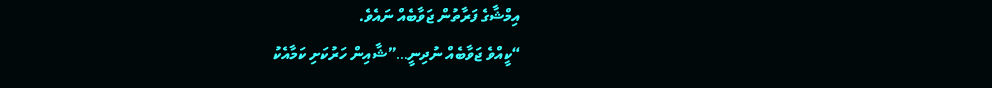އިމްޝާގެ ފަރާތުން ޖަވާބެއް ނައެވެ.
“ކީއްވެ ޖަވާބެއް ނުދިނީ…”ޝާއިން ހަރުކަށި ކަމާއެކު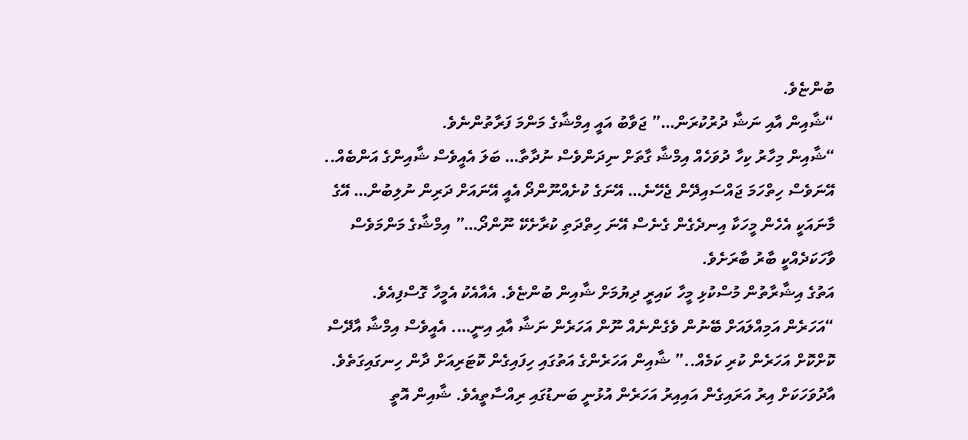ބުންޏެވެ.
“ޝާއިން އާއި ނަޝާ ދުރުކުރަން…” ޖަވާބު އައީ އިމްޝާގެ މަންމަ ފަރާތުންނެވެ.
“ޝާއިން މިހާރު ކިހާ ދުވަހެއް އިމްޝާ ގާތަށް ނިދަންވެސް ނުދާތާ… ބަލަ އެއީވެސް ޝާއިންގެ އަންބެއް.. އޭނަވެސް ހިތްހަމަ ޖައްސައިދޭން ޖެހޭނެ… އޭނަގެ ކުށެއްނޫންދޯ އެއީ އޭނައަށް ދަރިން ނުލިބުން… އޭގެ މާނައަކީ އެހެން މީހަކާ އިނދެގެން ގެނެސް އޭނަ ހިތްދަތި ކުރާށެކޭ ނޫންދޯ…” އިމްޝާގެ މަންމަވެސް ވާހަކަދެއްކީ ބާރު ބާރަށެވެ.
އަތުގެ އިޝާރާތުން މުސްކުޅި މީހާ ކައިރީ ދިޔުމަށް ޝާއިން ބުންޏެވެ. އެއާއެކު އެމީހާ ގޮސްފިއެވެ.
“އަހަރެން އަމިއްލައަށް ބޭނުން ވެގެންނެއް ނޫން އަހަރެން ނަޝާ އާއި އިނީ…. އެއީވެސް އިމްޝާ އާދޭސް ކޮށްކޮށް އަހަރެން ކުރި ކަމެއް..” ޝާއިން އަހަރެންގެ އަތުގައި ހިފައިގެން ކޮޓަރިއަށް ދާން ހިނގައިގަތެވެ.
އާދުވަހަކަށް އިރު އަރައިގެން އައިއިރު އަހަރެން އުޅުނީ ބަނޑުގައި ރިއްސާތީއެވެ. ޝާއިން އޮތީ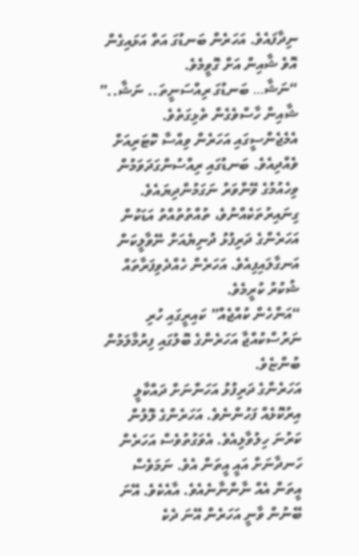ނިދާފައެވެ. އަހަރެން ބަނޑުގަ އަތް އަޅައިގެން އޮވެ ޝާއިން އަށް ގޮވީމެވެ.
“ނަޝާ… ބަނޑުގަ ރިއްސަނީތަ.. ނަޝާ..” ޝާއިން ހާސްވެގެން ތެޅިގަތެވެ.
އެމެޖެންސީގައި އަހަރެން ވިއްސާ ކޮޓަރިއަށް ވެއްދިއެވެ. ބަނޑުގައި ރިއްސުންގަދަވަމުން ވިހެއުމުގެ ވޭންވަރު ނަގަމުންދިޔައެވެ. ގިނައިރުތަކެއްނުވެ، ތުއްތުތުއްތު އަޑަކުން އަހަރެންގެ ދަރިފުޅު ދުނިޔެއަށް ނޭވާލީކަން އަނގާލައިފިއެވެ. އަހަރެން ހެއްދެވިފަރާތައް ޝުކުރު ކުރީމެވެ.
“އަންހެން ކުއްޖެއް” ކައިރީގައި ހުރި ނަރުސްކުއްޖާ އަހަރެންގެ ބޮލުގައި ފިރުމާލަމުން ބުންޏެވެ.
އަހަރެންގެ ދަރިފުޅު އަހަންނަށް ދައްކާލީ އިރުކޮޅެއް ފަހުންނެވެ. އަހަރެންގެ ލޮލުން ކަރުނަ ހިލުވާލިއެވެ. އެވަގުތުވެސް އަހަރެން ހަނދާނަށް އައީ އީތަން އެވެ. ނަމަވެސް އީތަން އެއް ނާންނާނެއެވެ. އާއެކެވެ. އޭނަ ބޭނުން ވާނީ އަހަރެން އޭނަ ދެކެ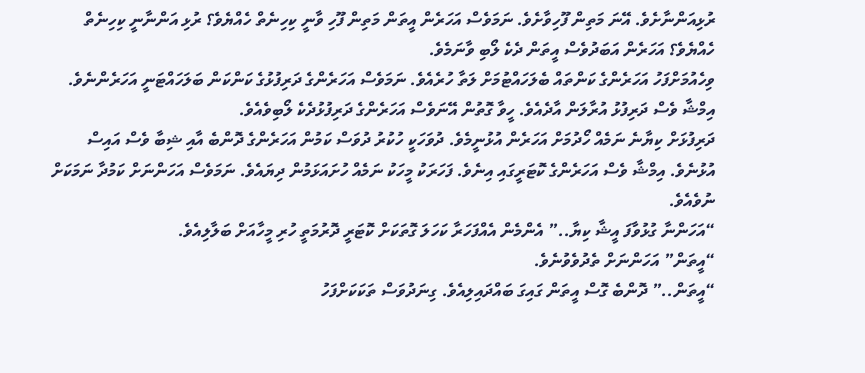ރުޅިއަންނާށެވެ. އޭނަ މަތިން ފޫހިވާށެވެ. ނަމަވެސް އަހަރެން އީތަން މަތިން ފޫހި ވާނީ ކިހިނެތް ހެއްޔެވެ؟ ރުޅި އަންނާނީ ކިހިނެތް ހެއްޔެވެ؟ އަހަރެން އަބަދުވެސް އީތަން ދެކެ ލޯބި ވާނަމެވެ.
ވިހެއުމަށްފަހު އަހަރެންގެ ކަންތައް ބެލަހައްޓުމަށް ލަތާ ހުރެއެވެ. ނަމަވެސް އަހަރެންގެ ދަރިފުޅުގެ ކަންކަން ބަލަހައްޓަނީ އަހަރެންނެވެ. އިމްޝާ ވެސް ދަރިފުޅު އުރާލަން އާދެއެވެ. ހީވާ ގޮތުން އޭނަވެސް އަހަރެންގެ ދަރިފުޅުދެކެ ލޯބިވެއެވެ.
ދަރިފުޅަށް ކިޔާނެ ނަމެއް ހޯދުމަށް އަހަރެން އުޅުނީމެވެ. ދުވަހަކީ ހުކުރު ދުވަސް ކަމުން އަހަރެންގެ ދޮންބެ އާއި ޝިބާ ވެސް އައިސް އުޅުނެވެ. އިމްޝާ ވެސް އަހަރެންގެ ކޮޓަރީގައި އިނެވެ. ފަހަރަކު މީހަކު ނަމެއް ހުށައަޅަމުން ދިޔައެވެ. ނަމަވެސް އަހަންނަށް ކަމުދާ ނަމަކަށް ނުވެއެވެ.
“އަހަންނާ ގުޅުވާފަ އީޝާ ކިޔާ..” އެންމެން އެއްފަހަރާ ކަހަލަ ގޮތަކަށް ކޮޓަރީ ދޮރުމަތީ ހުރި މީހާއަށް ބަލާލިއެވެ.
“އީތަން” އަހަންނަށް ތެދުވެވުނެވެ.
“އީތަން..” ދޮންބެ ގޮސް އީތަން ގައިގަ ބައްދައިލިއެވެ. ގިނަދުވަސް ތަކަކަށްފަހު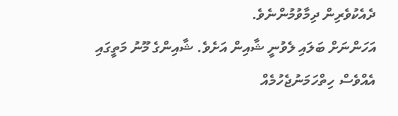ދެއެކުވެރިން ދިމާވުމުންނެވެ.
އަހަންނަށް ބަލައި ލެވުނީ ޝާއިން އަށެވެ. ޝާއިންގެ މޫނު މަތީގައި އެއްވެސް ހިތްހަމަނުޖެހުމެއް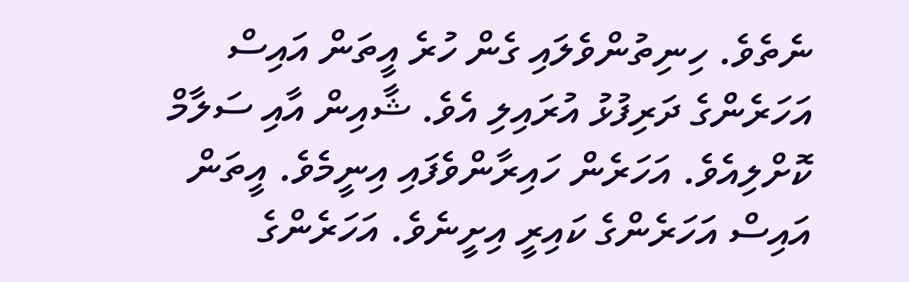ނެތެވެ. ހިނިތުންވެލައި ގެން ހުރެ އީތަން އައިސް އަހަރެންގެ ދަރިފުޅު އުރައިލި އެވެ. ޝާއިން އާއި ސަލާމް ކޮށްލިއެވެ. އަހަރެން ހައިރާންވެފައި އިނީމެވެ. އީތަން އައިސް އަހަރެންގެ ކައިރީ އިށީނެވެ. އަހަރެންގެ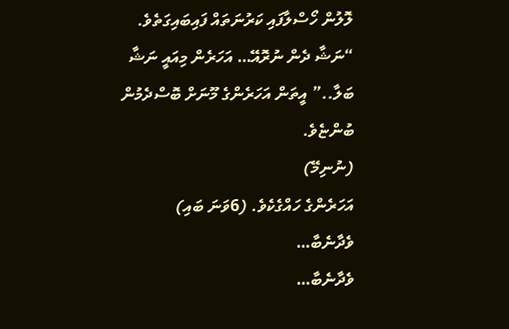ލޮލުން ހޯސްލާފައި ކަރުނަތައް ފައިބައިގަތެވެ.
“ނަޝާ ދެން ނުރޮއޭ… އަހަރެން މިއައީ ނަޝާ ބަލާ..” އީތަން އަހަރެންގެ މޫނަށް ބޮސްދެމުން ބުންޏެވެ.
(ނުނިމޭ)
އަހަރެންގެ ހައްގެކެވެ. (6ވަނަ ބައި)
ވެދާނެބާ…
ވެދާނެބާ…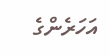އަހަރެންގެ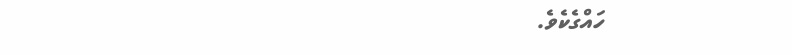ހައްގެކެވެ.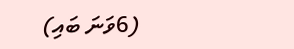(6ވަނަ ބައި)